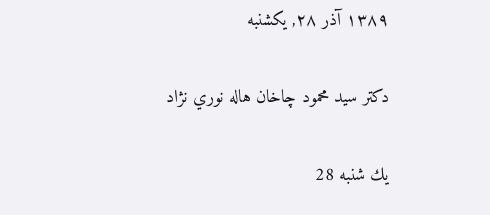۱۳۸۹ آذر ۲۸, یکشنبه

دكتر سيد محمود چاخان هاله نوري ن‍ژاد

يك شنبه 28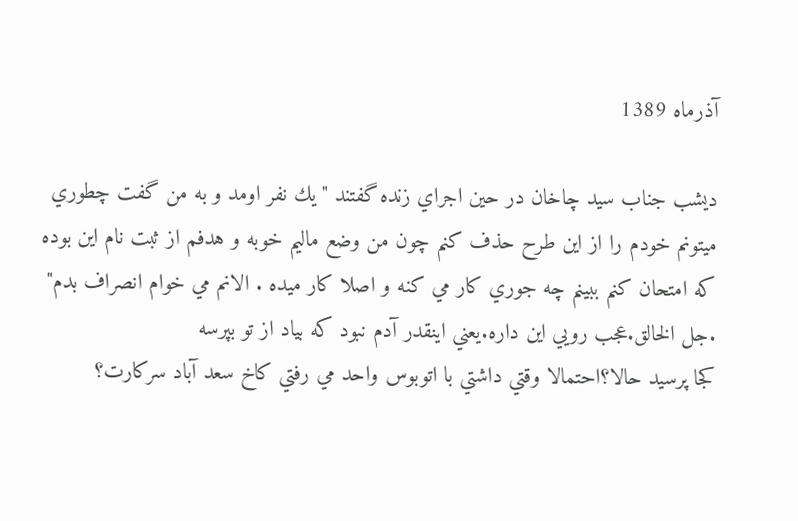آذرماه 1389

ديشب جناب سيد چاخان در حين اجراي زنده گفتند "يك نفر اومد و به من گفت چطوري ميتونم خودم را از اين طرح حذف كنم چون من وضع ماليم خوبه و هدفم از ثبت نام اين بوده كه امتحان كنم ببينم چه جوري كار مي كنه و اصلا كار ميده . الانم مي خوام انصراف بدم"
.جل الخالق.عجب رويي اين داره.يعني اينقدر آدم نبود كه بياد از تو بپرسه
كجا پرسيد حالا؟احتمالا وقتي داشتي با اتوبوس واحد مي رفتي كاخ سعد آباد سركارت؟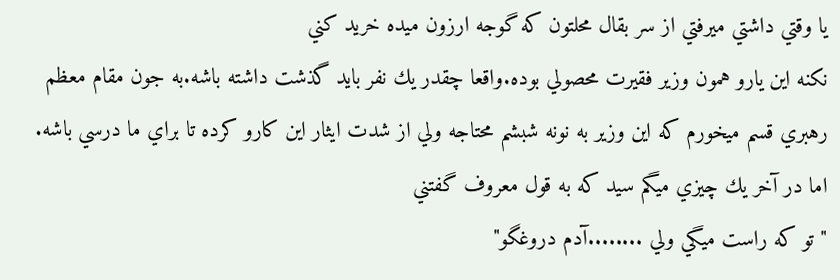يا وقتي داشتي ميرفتي از سر بقال محلتون كه گوجه ارزون ميده خريد كني
نكنه اين يارو همون وزير فقيرت محصولي بوده.واقعا چقدر يك نفر بايد گذشت داشته باشه.به جون مقام معظم رهبري قسم ميخورم كه اين وزير به نونه شبشم محتاجه ولي از شدت ايثار اين كارو كرده تا براي ما درسي باشه.
اما در آخر يك چيزي ميگم سيد كه به قول معروف گفتني
"تو كه راست ميگي ولي ........آدم دروغگو"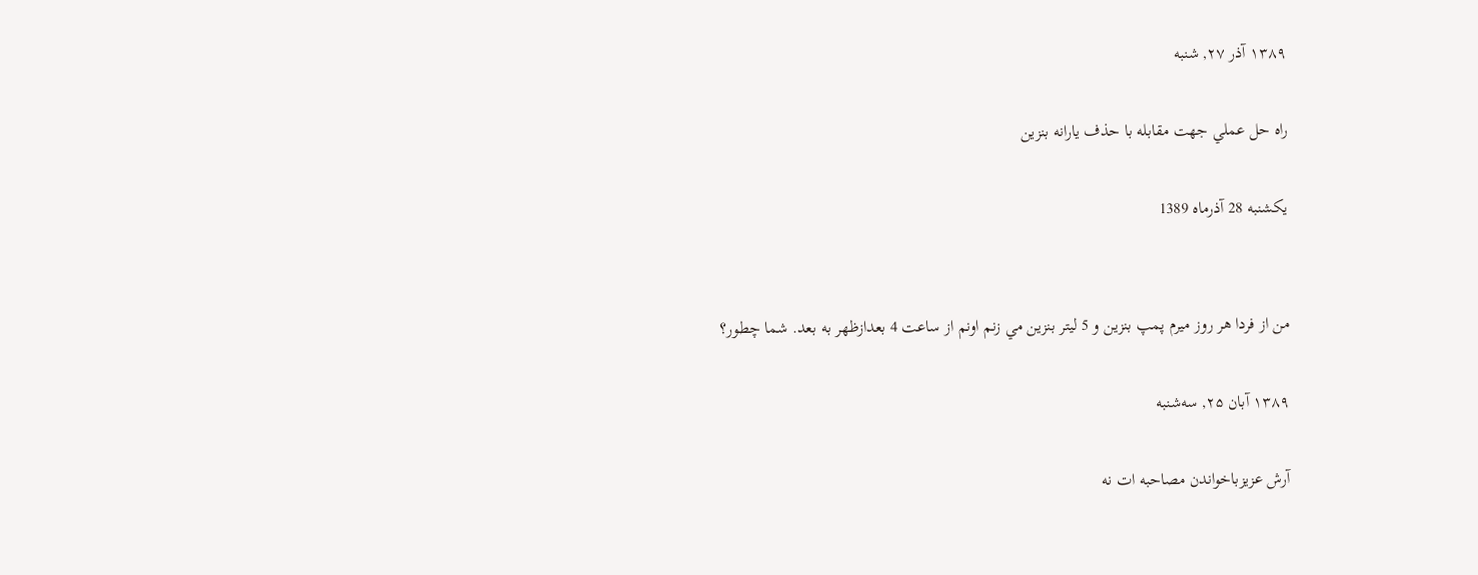۱۳۸۹ آذر ۲۷, شنبه

راه حل عملي جهت مقابله با حذف يارانه بنزين

يكشنبه 28 آذرماه 1389


من از فردا هر روز ميرم پمپ بنزين و 5 ليتر بنزين مي زنم اونم از ساعت 4 بعدازظهر به بعد. شما چطور؟

۱۳۸۹ آبان ۲۵, سه‌شنبه

آرش عزيزباخواندن مصاحبه ات نه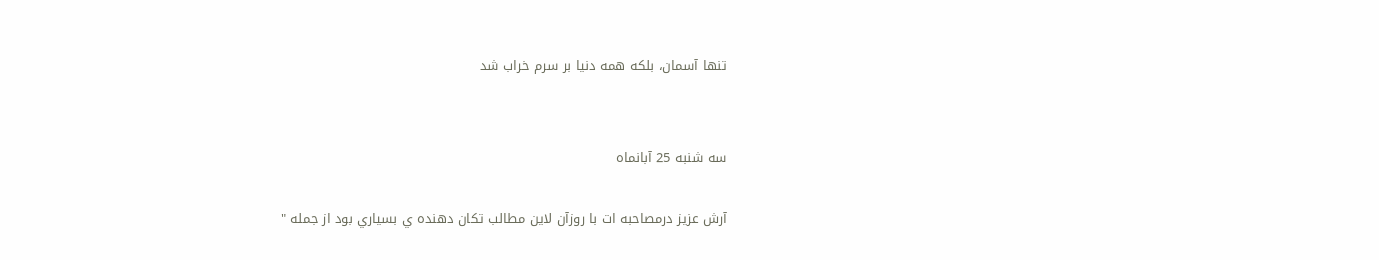تنها آسمان، بلكه همه دنيا بر سرم خراب شد


سه شنبه 25 آبانماه

آرش عزيز درمصاحبه ات با روزآن لاين مطالب تكان دهنده ي بسياري بود از جمله "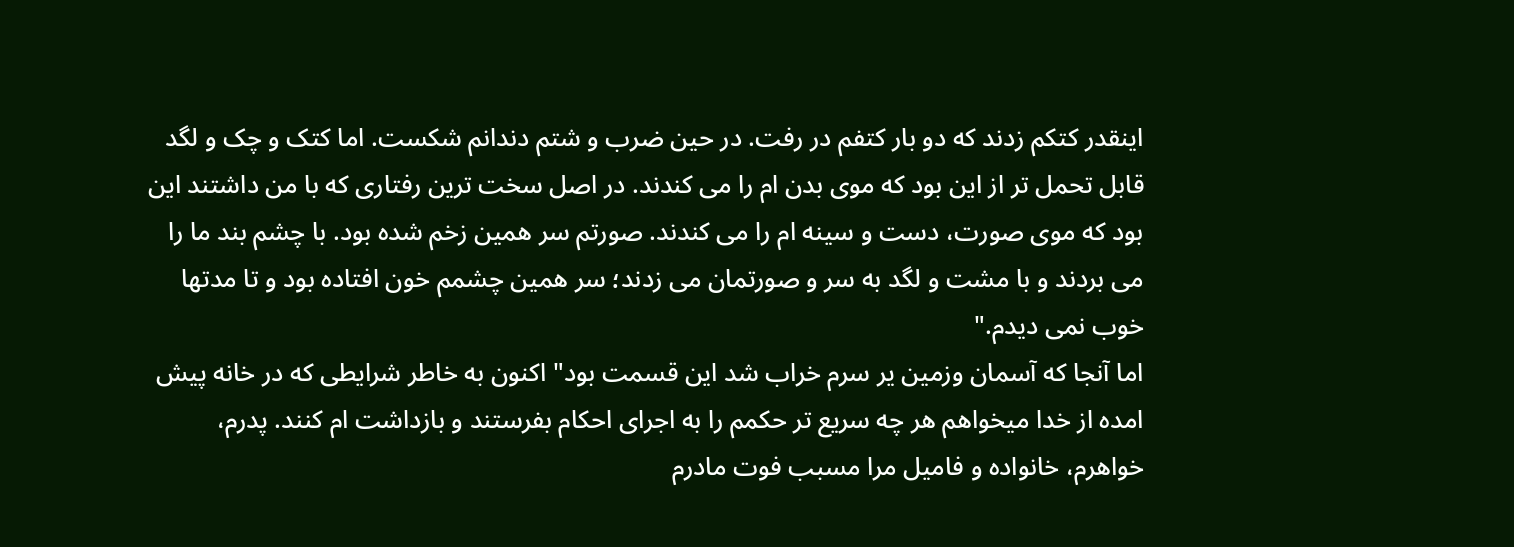اینقدر کتکم زدند که دو بار کتفم در رفت. در حین ضرب و شتم دندانم شکست. اما کتک و چک و لگد قابل تحمل تر از این بود که موی بدن ام را می کندند. در اصل سخت ترین رفتاری که با من داشتند این بود که موی صورت، دست و سینه ام را می کندند. صورتم سر همین زخم شده بود. با چشم بند ما را می بردند و با مشت و لگد به سر و صورتمان می زدند؛ سر همین چشمم خون افتاده بود و تا مدتها خوب نمی دیدم."
اما آنجا كه آسمان وزمين ير سرم خراب شد اين قسمت بود" اکنون به خاطر شرایطی که در خانه پیش امده از خدا میخواهم هر چه سریع تر حکمم را به اجرای احکام بفرستند و بازداشت ام کنند. پدرم، خواهرم، خانواده و فامیل مرا مسبب فوت مادرم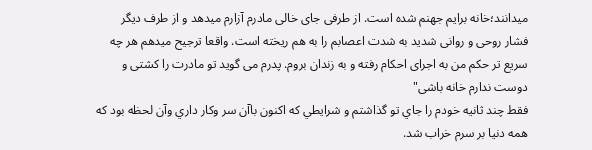میدانند؛خانه برایم جهنم شده است. از طرفی جای خالی مادرم آزارم میدهد و از طرف دیگر فشار روحی و روانی شدید به شدت اعصابم را به هم ریخته است. واقعا ترجیح میدهم هر چه سریع تر حکم من به اجرای احکام رفته و به زندان بروم. پدرم می گوید تو مادرت را کشتی و دوست ندارم خانه باشی"
فقط چند ثانيه خودم را جاي تو گذاشتم و شرايطي كه اكنون باآن سر وكار داري وآن لحظه بود كه همه دنيا بر سرم خراب شد.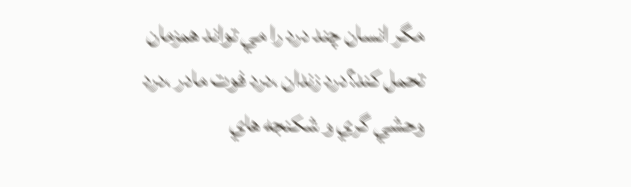مگر انسان چند درد را مي تواند همزمان تحمل كند؟درد زندان ،درد فوت مادر ،درد وحشي گري و شكنجه هاي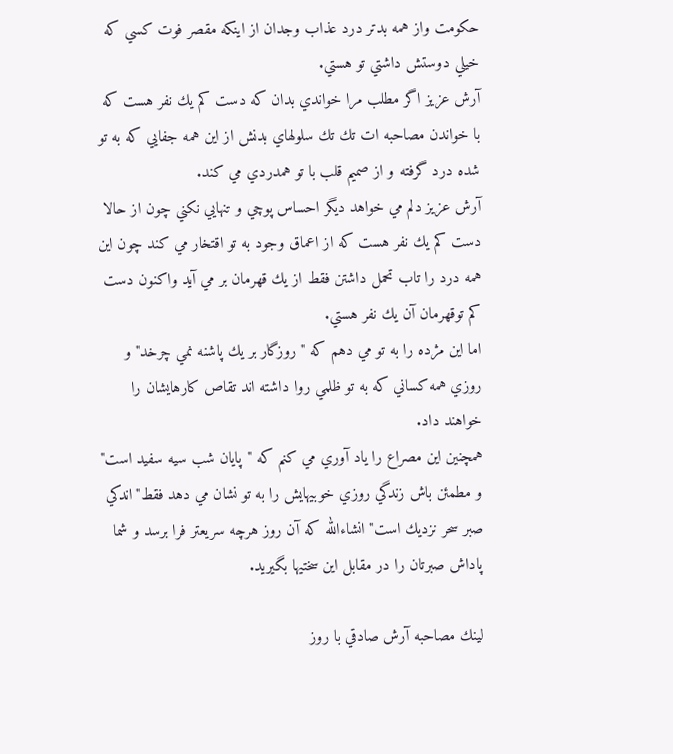حكومت واز همه بدتر درد عذاب وجدان از اينكه مقصر فوت كسي كه خيلي دوستش داشتي تو هستي.
آرش عزيز اگر مطلب مرا خواندي بدان كه دست كم يك نفر هست كه با خواندن مصاحبه ات تك تك سلولهاي بدنش از اين همه جفايي كه به تو شده درد گرفته و از صميم قلب با تو همدردي مي كند.
آرش عزيز دلم مي خواهد ديگر احساس پوچي و تنهايي نكني چون از حالا دست كم يك نفر هست كه از اعماق وجود به تو اقتخار مي كند چون اين همه درد را تاب تحمل داشتن فقط از يك قهرمان بر مي آيد واكنون دست كم توقهرمان آن يك نفر هستي.
اما اين مژده را به تو مي دهم كه "روزگار بر يك پاشنه نمي چرخد" و روزي همه كساني كه به تو ظلمي روا داشته اند تقاص كارهايشان را خواهند داد.
همچنين اين مصراع را ياد آوري مي كنم كه "پايان شب سيه سفيد است" و مطمئن باش زندگي روزي خوبيهايش را به تو نشان مي دهد فقط"اندكي صبر سحر نزديك است" انشاءالله كه آن روز هرچه سريعتر فرا برسد و شما پاداش صبرتان را در مقابل اين سختيها بگيريد.

لينك مصاحبه آرش صادقي با روز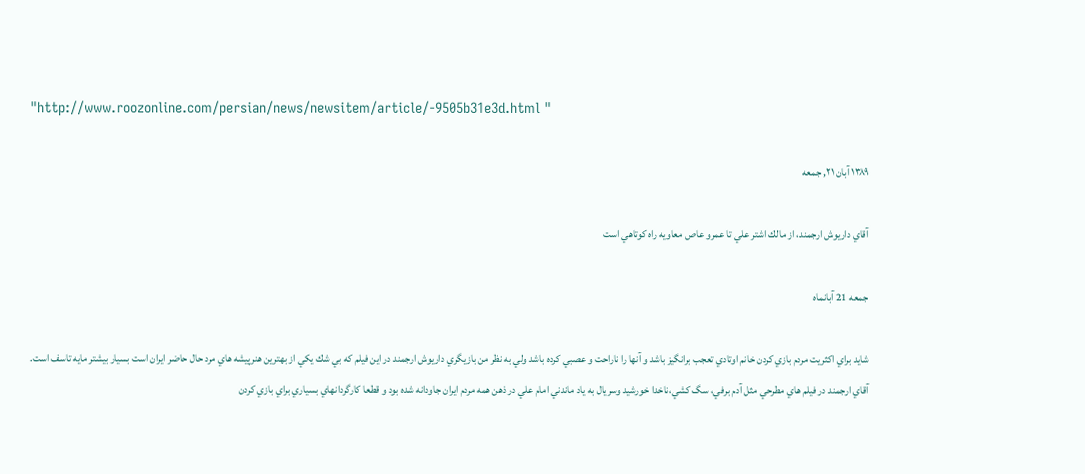"http://www.roozonline.com/persian/news/newsitem/article/-9505b31e3d.html "

۱۳۸۹ آبان ۲۱, جمعه

آقاي داريوش ارجمند، از مالك اشتر علي تا عمرو عاص معاويه راه كوتاهي است

جمعه 21 آبانماه

شايد براي اكثريت مردم بازي كردن خانم اوتادي تعجب برانگيز باشد و آنها را ناراحت و عصبي كرده باشد ولي به نظر من بازيگري داريوش ارجمند در اين فيلم كه بي شك يكي از بهترين هنرپيشه هاي مرد حال حاضر ايران است بسيار بيشتر مايه تاسف است.
آقاي ارجمند در فيلم هاي مطرحي مثل آدم برفي، سگ كشي،ناخدا خورشيد وسريال به ياد ماندني امام علي در ذهن همه مردم ايران جاودانه شده بود و قطعا كارگردانهاي بسياري براي بازي كردن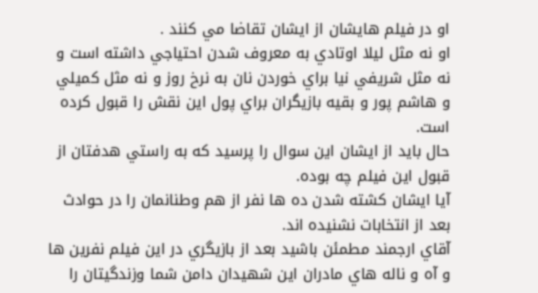او در فيلم هايشان از ايشان تقاضا مي كنند .
او نه مثل ليلا اوتادي به معروف شدن احتياجي داشته است و نه مثل شريفي نيا براي خوردن نان به نرخ روز و نه مثل كميلي و هاشم پور و بقيه بازيگران براي پول اين نقش را قبول كرده است.
حال بايد از ايشان اين سوال را پرسيد كه به راستي هدفتان از قبول اين فيلم چه بوده.
آيا ايشان كشته شدن ده ها نفر از هم وطنانمان را در حوادث بعد از انتخابات نشنيده اند.
آقاي ارجمند مطمئن باشيد بعد از بازيگري در اين فيلم نفرين ها و آه و ناله هاي مادران اين شهيدان دامن شما وزندگيتان را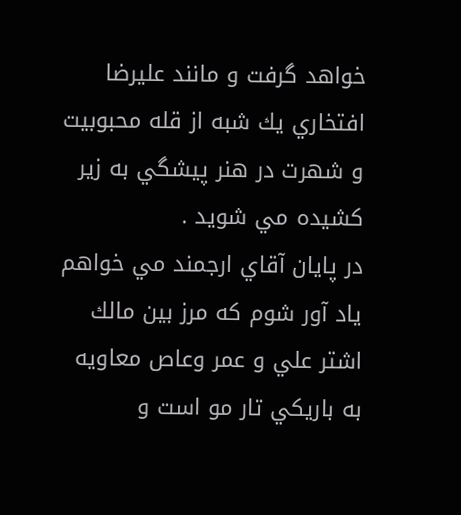خواهد گرفت و مانند عليرضا افتخاري يك شبه از قله محبوبيت و شهرت در هنر پيشگي به زير كشيده مي شويد .
در پايان آقاي ارجمند مي خواهم ياد آور شوم كه مرز بين مالك اشتر علي و عمر وعاص معاويه به باريكي تار مو است و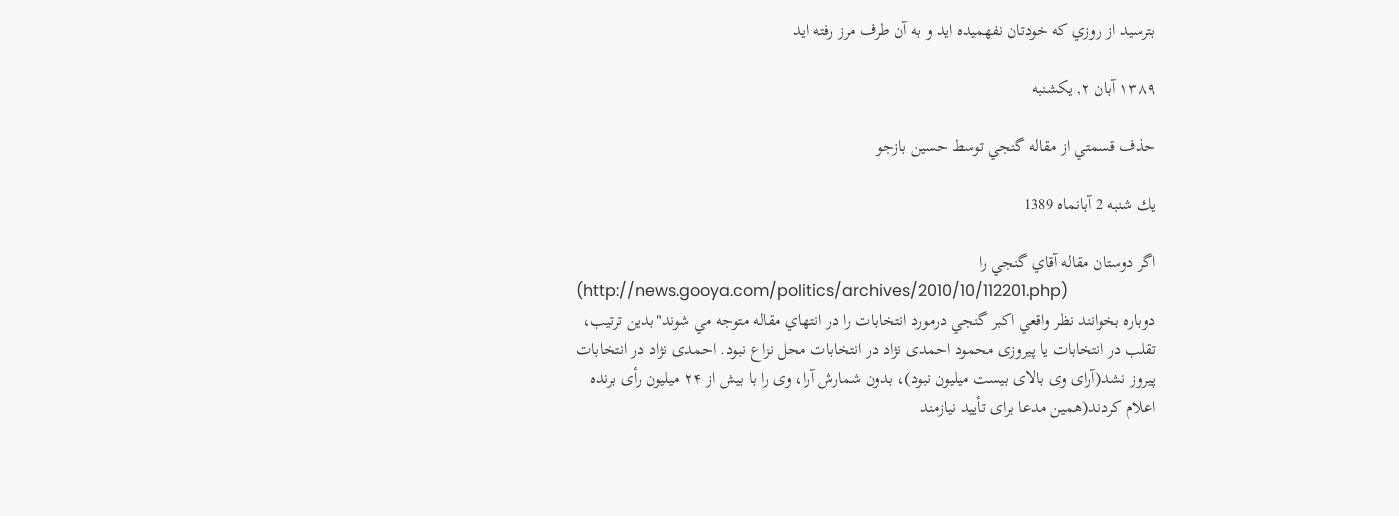بترسيد از روزي كه خودتان نفهميده ايد و به آن طرف مرز رفته ايد

۱۳۸۹ آبان ۲, یکشنبه

حذف قسمتي از مقاله گنجي توسط حسين بازجو

يك شنبه 2 آبانماه 1389

اگر دوستان مقاله آقاي گنجي را
(http://news.gooya.com/politics/archives/2010/10/112201.php)
دوباره بخوانند نظر واقعي اكبر گنجي درمورد انتخابات را در انتهاي مقاله متوجه مي شوند"بدين ترتيب، تقلب در انتخابات يا پيروزی محمود احمدی نژاد در انتخابات محل نزاع نبود. احمدی نژاد در انتخابات پيروز نشد(آرای وی بالای بيست ميليون نبود)، بدون شمارش آرا، وی را با بيش از ۲۴ ميليون رأی برنده اعلام کردند(همين مدعا برای تأييد نيازمند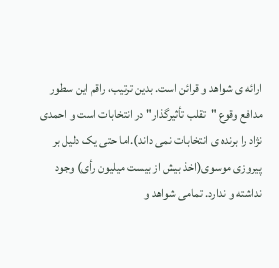ارائه ی شواهد و قرائن است. بدين ترتيب، راقم اين سطور مدافع وقوع "تقلب تأثيرگذار" در انتخابات است و احمدی نژاد را برنده ی انتخابات نمی داند).اما حتی يک دليل بر پيروزی موسوی(اخذ بيش از بيست ميليون رأی) وجود نداشته و ندارد. تمامی شواهد و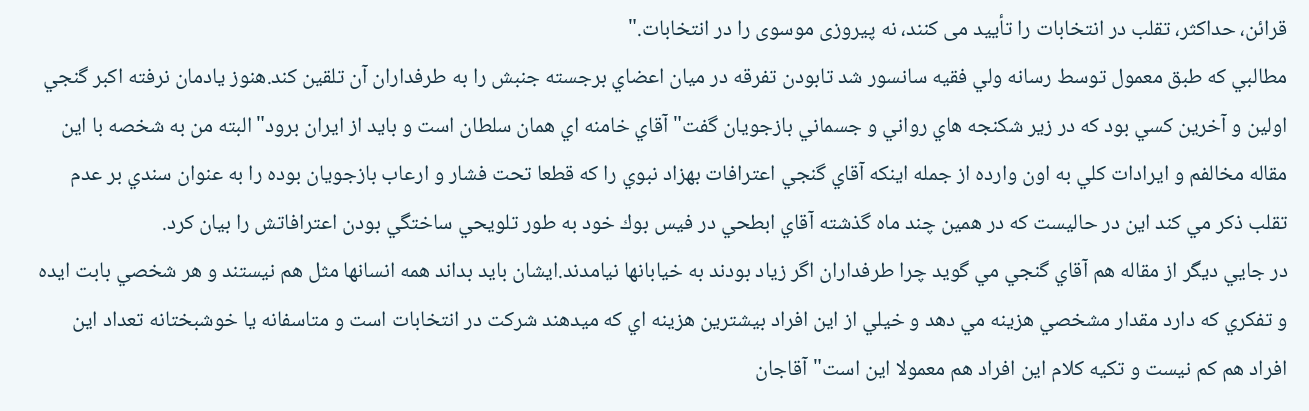قرائن، حداکثر، تقلب در انتخابات را تأييد می کنند، نه پيروزی موسوی را در انتخابات."
مطالبي كه طبق معمول توسط رسانه ولي فقيه سانسور شد تابودن تفرقه در ميان اعضاي برجسته جنبش را به طرفداران آن تلقين كند.هنوز يادمان نرفته اكبر گنجي اولين و آخرين كسي بود كه در زير شكنجه هاي رواني و جسماني بازجويان گفت"آقاي خامنه اي همان سلطان است و بايد از ايران برود"البته من به شخصه با اين مقاله مخالفم و ايرادات كلي به اون وارده از جمله اينكه آقاي گنجي اعترافات بهزاد نبوي را كه قطعا تحت فشار و ارعاب بازجويان بوده را به عنوان سندي بر عدم تقلب ذكر مي كند اين در حاليست كه در همين چند ماه گذشته آقاي ابطحي در فيس بوك خود به طور تلويحي ساختگي بودن اعترافاتش را بيان كرد.
در جايي ديگر از مقاله هم آقاي گنجي مي گويد چرا طرفداران اگر زياد بودند به خيابانها نيامدند.ايشان بايد بداند همه انسانها مثل هم نيستند و هر شخصي بابت ايده و تفكري كه دارد مقدار مشخصي هزينه مي دهد و خيلي از اين افراد بيشترين هزينه اي كه ميدهند شركت در انتخابات است و متاسفانه يا خوشبختانه تعداد اين افراد هم كم نيست و تكيه كلام اين افراد هم معمولا اين است"آقاجان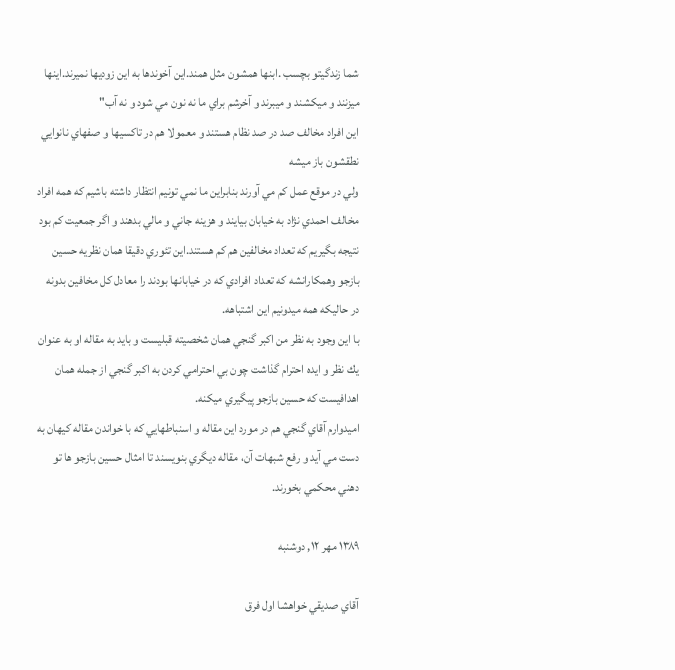شما زندگيتو بچسب .ابنها همشون مثل همند.اين آخوندها به اين زوديها نميرند.اينها ميزنند و ميكشند و ميبرند و آخرشم براي ما نه نون مي شود و نه آب"
اين افراد مخالف صد در صد نظام هستند و معمولا هم در تاكسيها و صفهاي نانوايي نطقشون باز ميشه
ولي در موقع عمل كم مي آورند بنابراين ما نمي تونيم انتظار داشته باشيم كه همه افراد مخالف احمدي ن‍ژاد به خيابان بيايند و هزينه جاني و مالي بدهند و اگر جمعيت كم بود نتيجه بگيريم كه تعداد مخالفين هم كم هستند.اين تئوري دقيقا همان نظريه حسين بازجو وهمكارانشه كه تعداد افرادي كه در خيابانها بودند را معادل كل مخافين بدونه در حاليكه همه ميدونيم اين اشتباهه.
با اين وجود به نظر من اكبر گنجي همان شخصيته قبليست و بايد به مقاله او به عنوان يك نظر و ايده احترام گذاشت چون بي احترامي كردن به اكبر گنجي از جمله همان اهدافيست كه حسين بازجو پيگيري ميكنه.
اميدوارم آقاي گنجي هم در مورد اين مقاله و اسنباطهايي كه با خواندن مقاله كيهان به دست مي آيد و رفع شبهات آن، مقاله ديگري بنويسند تا امثال حسين بازجو ها تو دهني محكمي بخورند.

۱۳۸۹ مهر ۱۲, دوشنبه

آقاي صديقي خواهشا اول فرق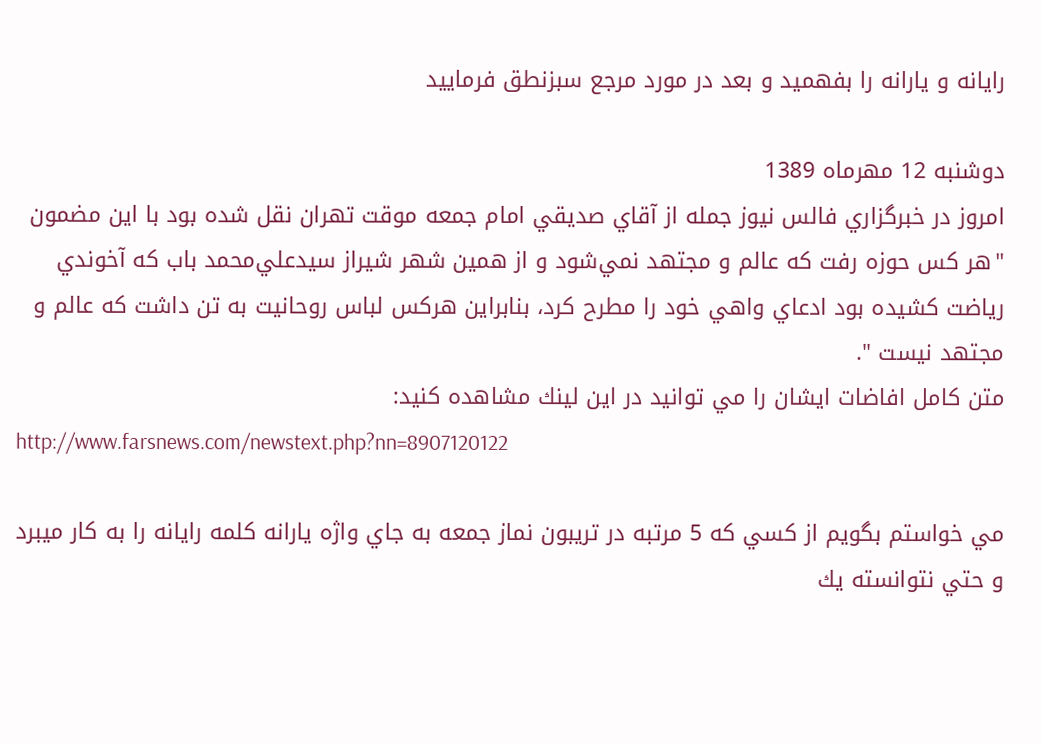رايانه و يارانه را بفهميد و بعد در مورد مرجع سبزنطق فرماييد

دوشنبه 12 مهرماه 1389
امروز در خبرگزاري فالس نيوز جمله از آقاي صديقي امام جمعه موقت تهران نقل شده بود با اين مضمون "هر كس حوزه رفت كه عالم و مجتهد نمي‌شود و از همين شهر شيراز سيدعلي‌محمد باب كه آخوندي رياضت كشيده بود ادعاي واهي خود را مطرح كرد، بنابراين هركس لباس روحانيت به تن داشت كه عالم و مجتهد نيست ".
متن كامل افاضات ايشان را مي توانيد در اين لينك مشاهده كنيد:
http://www.farsnews.com/newstext.php?nn=8907120122

مي خواستم بگويم از كسي كه 5 مرتبه در تريبون نماز جمعه به جاي واژه يارانه كلمه رايانه را به كار ميبرد و حتي نتوانسته يك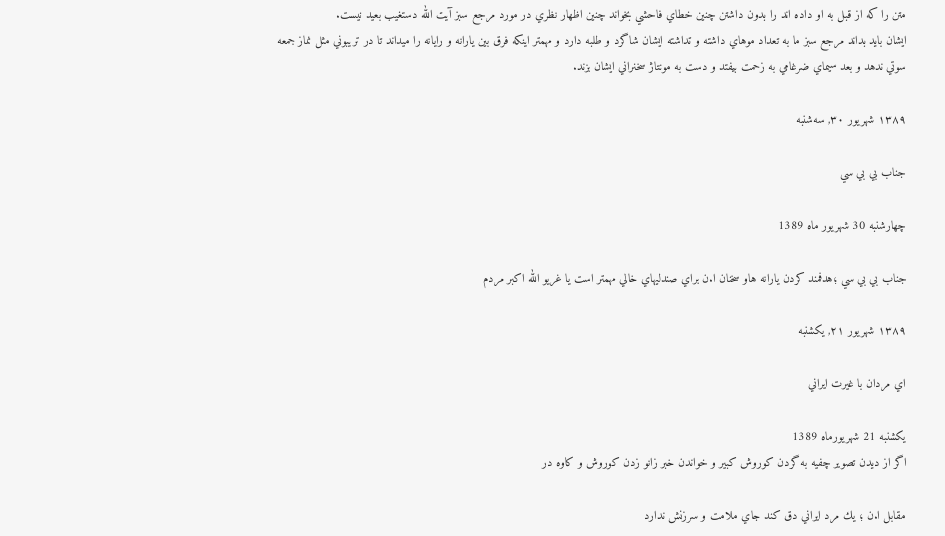متن را كه از قبل به او داده اند را بدون داشتن چنين خطاي فاحشي بخواند چنين اظهار نظري در مورد مرجع سبز آيت الله دستغيب بعيد نيست.
ايشان بايد بداند مرجع سبز ما به تعداد موهاي داشته و تداشته ايشان شاگرد و طلبه دارد و مهمتر اينكه فرق بين يارانه و رايانه را ميداند تا در تريبوني مثل نماز جمعه سوتي ندهد و بعد سيماي ضرغامي به زحمت بيفتد و دست به مونتاژ سخنراني ايشان بزند.

۱۳۸۹ شهریور ۳۰, سه‌شنبه

جناب بي بي سي

چهارشنبه 30 شهريور ماه 1389

جناب بي بي سي ؛هدفمند كردن يارانه هاو سخنان ا.ن براي صندليهاي خالي مهمتر است يا غريو الله اكبر مردم

۱۳۸۹ شهریور ۲۱, یکشنبه

اي مردان با غيرت ايراني

يكشنبه 21 شهريورماه 1389
اگر از ديدن تصوير چفيه به گردن كوروش كبير و خواندن خبر زانو زدن كوروش و كاوه در

مقابل ا.ن ؛ يك مرد ايراني دق كند جاي ملامت و سرزنش ندارد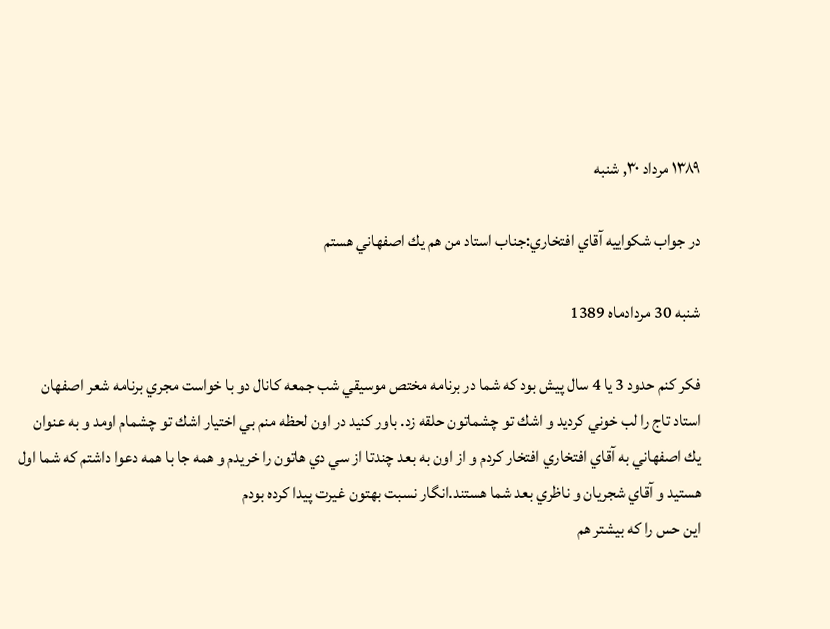۱۳۸۹ مرداد ۳۰, شنبه

در جواب شكواييه آقاي افتخاري:جناب استاد من هم يك اصفهاني هستم

شنبه 30 مردادماه 1389

فكر كنم حدود 3 يا 4 سال پيش بود كه شما در برنامه مختص موسيقي شب جمعه كانال دو با خواست مجري برنامه شعر اصفهان استاد تاج را لب خوني كرديد و اشك تو چشماتون حلقه زد. باور كنيد در اون لحظه منم بي اختيار اشك تو چشمام اومد و به عنوان يك اصفهاني به آقاي افتخاري افتخار كردم و از اون به بعد چندتا از سي دي هاتون را خريدم و همه جا با همه دعوا داشتم كه شما اول هستيد و آقاي شجريان و ناظري بعد شما هستند.انگار نسبت بهتون غيرت پيدا كرده بودم
اين حس را كه بيشتر هم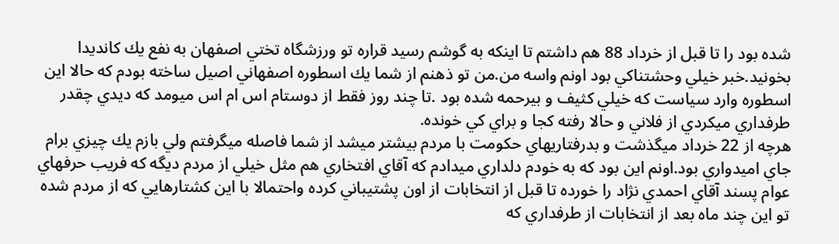شده بود را تا قبل از خرداد 88 هم داشتم تا اينكه به گوشم رسيد قراره تو ورزشگاه تختي اصفهان به نفع يك كانديدا بخونيد.خبر خيلي وحشتناكي بود اونم واسه من.من تو ذهنم از شما يك اسطوره اصفهاني اصيل ساخته بودم كه حالا اين اسطوره وارد سياست كه خيلي كثيف و بيرحمه شده بود .تا چند روز فقط از دوستام اس ام اس ميومد كه ديدي چقدر طرفداري ميكردي از فلاني و حالا رفته كجا و براي كي خونده.
هرچه از 22 خرداد ميگذشت و بدرفتاريهاي حكومت با مردم بيشتر ميشد از شما فاصله ميگرفتم ولي بازم يك چيزي برام جاي اميدواري بود.اونم اين بود كه به خودم دلداري ميدادم كه آقاي افتخاري هم مثل خيلي از مردم ديگه كه فريب حرفهاي عوام پسند آقاي احمدي نژاد را خورده تا قبل از انتخابات از اون پشتيباني كرده واحتمالا با اين كشتارهايي كه از مردم شده تو اين چند ماه بعد از انتخابات از طرفداري كه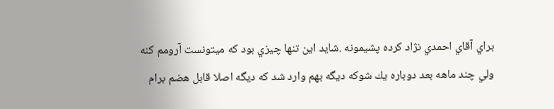براي آقاي احمدي نژاد كرده پشيمونه .شايد اين تنها چيزي بود كه ميتونست آرومم كنه
ولي چند ماهه بعد دوباره يك شوكه ديگه بهم وارد شد كه ديگه اصلا قابل هضم برام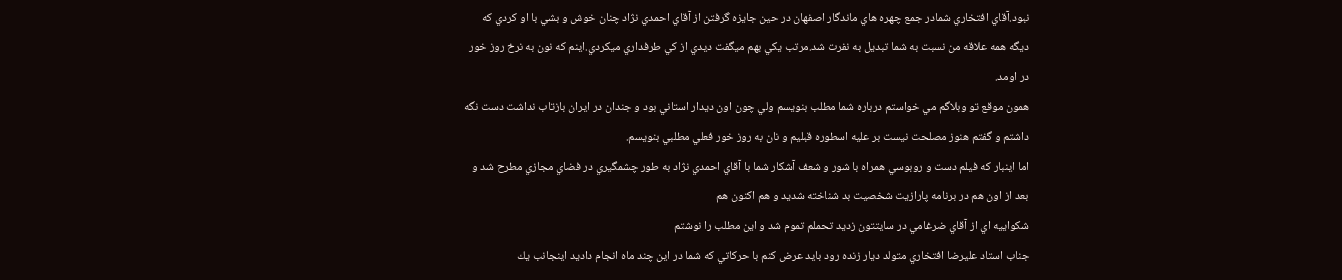نبود.آقاي افتخاري شمادر جمع چهره هاي ماندگار اصفهان در حين جايزه گرفتن از آقاي احمدي نژاد چنان خوش و بشي با او كردي كه ديگه همه علاقه من نسبت به شما تبديل به نفرت شد.مرتب يكي بهم ميگفت ديدي از كي طرفداري ميكردي.اينم كه نون به نرخ روز خور در اومد.
همون موقع تو وبلاگم مي خواستم درباره شما مطلب بنويسم ولي چون اون ديدار استاني بود و جندان در ايران بازتاب نداشت دست نگه داشتم و گفتم هنوز مصلحت نيست بر عليه اسطوره قبليم و نان به روز خور فعلي مطلبي بنويسم.
اما اينبار كه فيلم دست و روبوسي همراه با شور و شعف آشكار شما با آقاي احمدي نژاد به طور چشمگيري در فضاي مجازي مطرح شد و بعد از اون هم در برنامه پارازيت شخصيت بد شناخته شديد و هم اكنون هم
شكواييه اي از آقاي ضرغامي در سايتتون زديد تحملم تموم شد و اين مطلب را نوشتم
جناب استاد عليرضا افتخاري متولد ديار زنده رود بايد عرض كنم با حركاتي كه شما در اين چند ماه انجام داديد اينجانب يك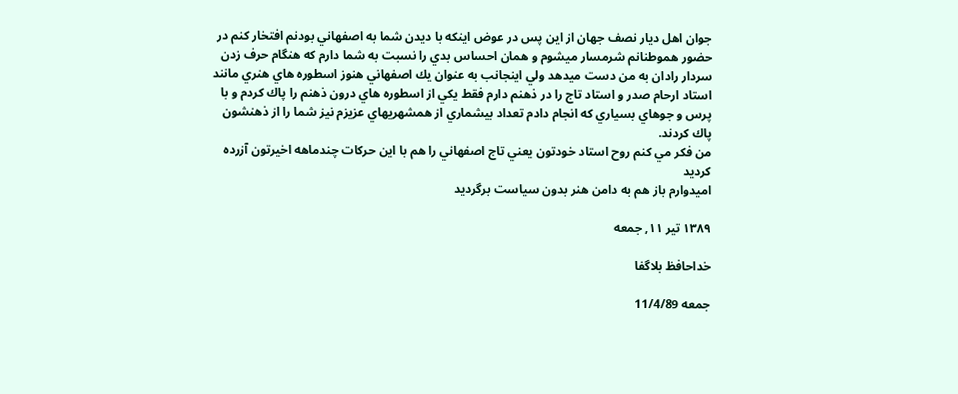جوان اهل ديار نصف جهان از اين پس در عوض اينكه با ديدن شما به اصفهاني بودنم افتخار كنم در حضور هموطنانم شرمسار ميشوم و همان احساس بدي را نسبت به شما دارم كه هنگام حرف زدن سردار رادان به من دست ميدهد ولي اينجانب به عنوان يك اصفهاني هنوز اسطوره هاي هنري مانند استاد ارحام صدر و استاد تاج را در ذهنم دارم فقط يكي از اسطوره هاي درون ذهنم را پاك كردم و با پرس و جوهاي بسياري كه انجام دادم تعداد بيشماري از همشهريهاي عزيزم نيز شما را از ذهنشون پاك كردند.
من فكر مي كنم روح استاد خودتون يعني تاج اصفهاني را هم با اين حركات چندماهه اخيرتون آزرده كرديد
اميدوارم باز هم به دامن هنر بدون سياست برگرديد

۱۳۸۹ تیر ۱۱, جمعه

خداحافظ بلاگفا

جمعه 11/4/89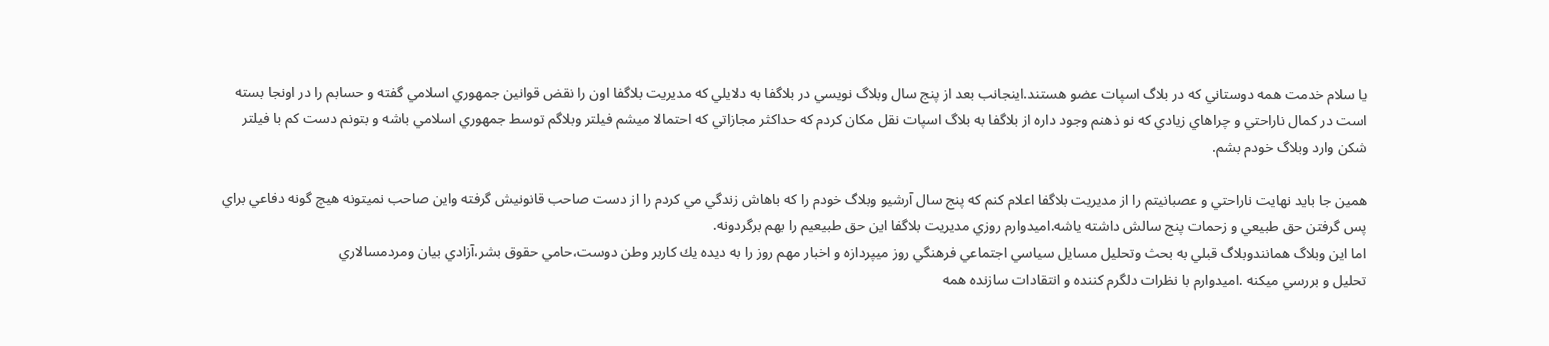يا سلام خدمت همه دوستاني كه در بلاگ اسپات عضو هستند.اينجانب بعد از پنج سال وبلاگ نويسي در بلاگفا به دلايلي كه مديريت بلاگفا اون را نقض قوانين جمهوري اسلامي گفته و حسابم را در اونجا بسته است در كمال ناراحتي و چراهاي زيادي كه نو ذهنم وجود داره از بلاگفا به بلاگ اسپات نقل مكان كردم كه حداكثر مجازاتي كه احتمالا ميشم فيلتر وبلاگم توسط جمهوري اسلامي باشه و بتونم دست كم با فيلتر شكن وارد وبلاگ خودم بشم.

همين جا بايد نهايت ناراحتي و عصبانيتم را از مديريت بلاگفا اعلام كنم كه پنج سال آرشيو وبلاگ خودم را كه باهاش زندگي مي كردم را از دست صاحب قانونيش گرفته واين صاحب نميتونه هيچ گونه دفاعي براي پس گرفتن حق طبيعي و زحمات پنج سالش داشته ياشه.اميدوارم روزي مديريت بلاگفا اين حق طبيعيم را بهم برگردونه.
اما اين وبلاگ همانندوبلاگ قبلي به بحث وتحليل مسايل سياسي اجتماعي فرهنگي روز ميپردازه و اخبار مهم روز را به ديده يك كاربر وطن دوست،حامي حقوق بشر،آزادي بيان ومردمسالاري
تحليل و بررسي ميكنه .اميدوارم با نظرات دلگرم كننده و انتقادات سازنده همه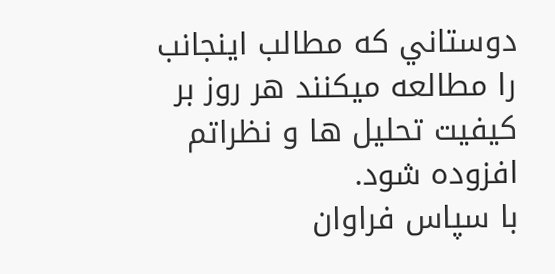دوستاني كه مطالب اينجانب را مطالعه ميكنند هر روز بر كيفيت تحليل ها و نظراتم افزوده شود.
با سپاس فراوان